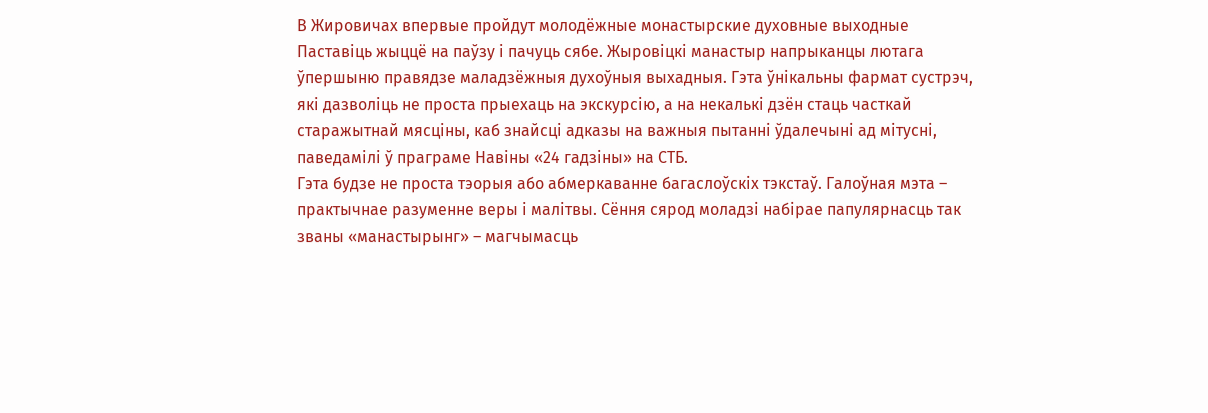В Жировичах впервые пройдут молодёжные монастырские духовные выходные
Паставіць жыццё на паўзу і пачуць сябе. Жыровіцкі манастыр напрыканцы лютага ўпершыню правядзе маладзёжныя духоўныя выхадныя. Гэта ўнікальны фармат сустрэч, які дазволіць не проста прыехаць на экскурсію, а на некалькі дзён стаць часткай старажытнай мясціны, каб знайсці адказы на важныя пытанні ўдалечыні ад мітусні, паведамілі ў праграме Навіны «24 гадзіны» на СТБ.
Гэта будзе не проста тэорыя або абмеркаванне багаслоўскіх тэкстаў. Галоўная мэта – практычнае разуменне веры і малітвы. Сёння сярод моладзі набірае папулярнасць так званы «манастырынг» – магчымасць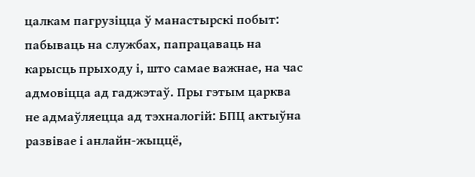цалкам пагрузіцца ў манастырскі побыт: пабываць на службах, папрацаваць на карысць прыходу і, што самае важнае, на час адмовіцца ад гаджэтаў. Пры гэтым царква не адмаўляецца ад тэхналогій: БПЦ актыўна развівае і анлайн-жыццё,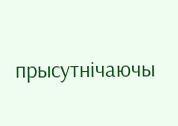прысутнічаючы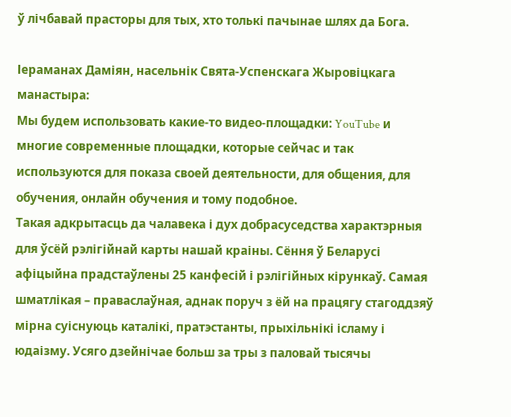ў лічбавай прасторы для тых, хто толькі пачынае шлях да Бога.

Іераманах Даміян, насельнік Свята-Успенскага Жыровіцкага манастыра:
Мы будем использовать какие-то видео-площадки: YouTube и многие современные площадки, которые сейчас и так используются для показа своей деятельности, для общения, для обучения, онлайн обучения и тому подобное.
Такая адкрытасць да чалавека і дух добрасуседства характэрныя для ўсёй рэлігійнай карты нашай краіны. Сёння ў Беларусі афіцыйна прадстаўлены 25 канфесій і рэлігійных кірункаў. Самая шматлікая – праваслаўная, аднак поруч з ёй на працягу стагоддзяў мірна суіснуюць каталікі, пратэстанты, прыхільнікі ісламу і юдаізму. Усяго дзейнічае больш за тры з паловай тысячы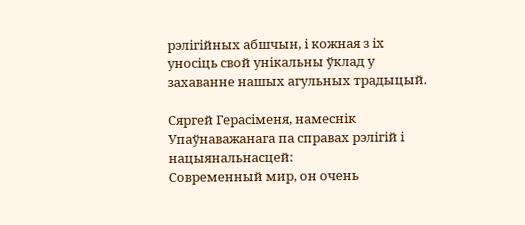рэлігійных абшчын, і кожная з іх уносіць свой унікальны ўклад у захаванне нашых агульных традыцый.

Сяргей Герасіменя, намеснік Упаўнаважанага па справах рэлігій і нацыянальнасцей:
Современный мир, он очень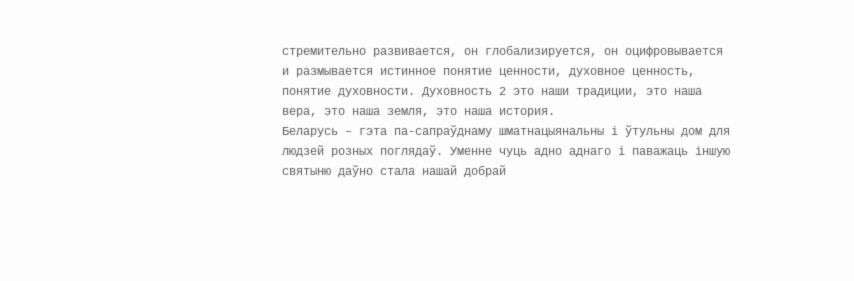стремительно развивается, он глобализируется, он оцифровывается и размывается истинное понятие ценности, духовное ценность, понятие духовности. Духовность 2 это наши традиции, это наша вера, это наша земля, это наша история.
Беларусь – гэта па-сапраўднаму шматнацыянальны і ўтульны дом для людзей розных поглядаў. Уменне чуць адно аднаго і паважаць іншую святыню даўно стала нашай добрай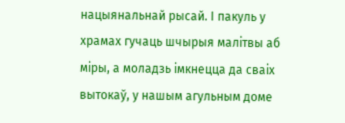нацыянальнай рысай. І пакуль у храмах гучаць шчырыя малітвы аб міры, а моладзь імкнецца да сваіх вытокаў, у нашым агульным доме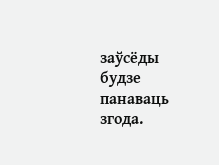заўсёды будзе панаваць згода.